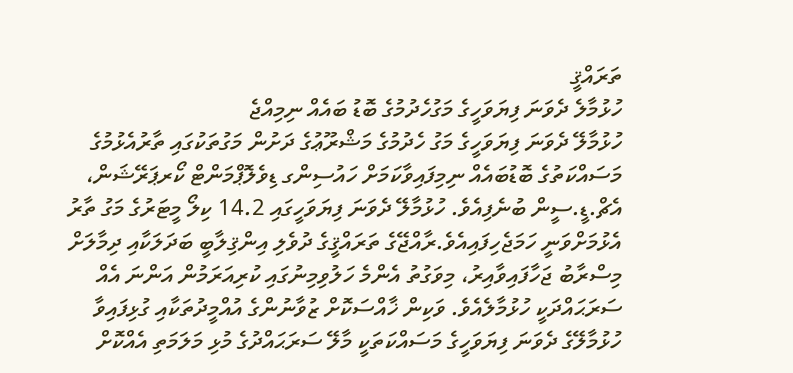ތަރައްޤީ
ހުޅުމާލެ ދެވަނަ ފިޔަވަހީގެ މަގުހެދުމުގެ ބޮޑު ބައެއް ނިމިއްޖެ
ހުޅުމާލޭ ދެވަނަ ފިޔަވަހީގެ މަގު ހެދުމުގެ މަޝްރޫޢުގެ ދަށުން މަގުތަކުގައި ތާރުއެޅުމުގެ މަސައްކަތުގެ ބޮޑުބައެއް ނިމިފައިވާކަމަށް ހައުސިންގ ޑިވެލޮޕްމަންޓް ކޯރޕަރޭޝަން، އެޗް.ޑީ.ސީން ބުނެފިއެވެ. ހުޅުމާލޭ ދެވަނަ ފިޔަވަހީގައި 14.2 ކިލޯ މީޓަރުގެ މަގު ތާރު އެޅުމަށްވަނީ ހަމަޖެހިފައިއެވެ.ރާއްޖޭގެ ތަރައްޤީގެ ދުވެލި އިންޤިލާބީ ބަދަލަކާއި ދިމާލަށް މިސްރާބު ޖަހާފައިވާއިރު، މިވަގުތު އެންމެ ހަލުވިމިނުގައި ކުރިއަރަމުން އަންނަ އެއް ސަރަޙައްދަކީ ހުޅުމާލެއެވެ. ވަކިން ޚާއްސަކޮށް ޒުވާނުންގެ އުއްމީދުތަކާއި ގުޅިފައިވާ ހުޅުމާލޭގެ ދެވަނަ ފިޔަވަހީގެ މަސައްކަތަކީ މާލޭ ސަރަޙައްދުގެ މުޅި މަލަމަތި އެއްކޮށް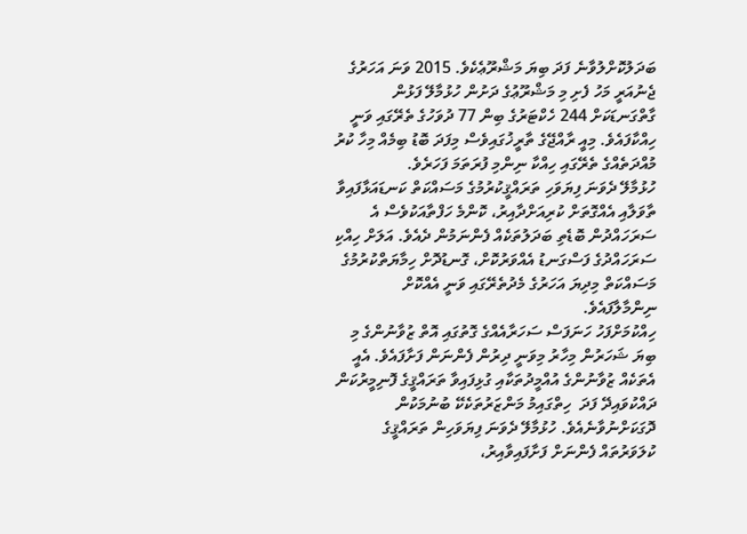ބަދަލުކޮށްލުވާނެ ފަދަ ބިޔަ މަޝްރޫޢެކެވެ. 2015 ވަނަ އަހަރުގެ ޖެނުއަރީ މަހު ފެށި މި މަޝްރޫޢުގެ ދަށުން ހުޅުމާލޭ ފަޅުން ގާތްގަނޑަކަށް 244 ހެކްޓަރުގެ ބިން 77 ދުވަހުގެ ތެރޭގައި ވަނީ ހިއްކާފައެވެ. މިއީ ރާއްޖޭގެ ތާރީޚުގައިވެސް މިފަދަ ބޮޑު ބިމެއް މިހާ ކުރު މުއްދަތެއްގެ ތެރޭގައި ހިއްކާ ނިންމި ފުރަތަމަ ފަހަރެވެ.
ހުޅުމާލޭ ދެވަނަ ފިޔަވަހި ތަރައްޤީކުރުމުގެ މަސައްކަތް ކަނޑައަޅާފައިވާ ތާވަލާއި އެއްގޮތަށް ކުރިއަށްދާއިރު، ކޮންމެ ހަފްތާއަކުވެސް އެ ސަރަހައްދުން ބޮޑެތި ބަދަލުތަކެއް ފެންނަމުން ދެއެވެ. އަލަށް ހިއްކި ސަރަހައްދުގެ ފަސްގަނޑު އެއްވަރުކޮށް، ގޮނޑުދޮށް ހިމާޔަތްކުރުމުގެ މަސައްކަތް މިދިޔަ އަހަރުގެ މެދުތެރޭގައި ވަނީ އެއްކޮށް ނިންމާލާފައެވެ.
ހިއްކުމަށްފަހު ހަނަފަސް ސަހަރާއެއްގެ ގޮތުގައި އޮތް ޒުވާނުންގެ މި ބިޔަ ޝަހަރުން މިހާރު މިވަނީ ދިރުން ފެންނަން ފަށާފައެވެ. އެއީ އެތަކެއް ޒުވާނުންގެ އުއްމީދުތަކާއި ގުޅިފައިވާ ތަރައްޤީގެ ފޮނިމީރުކަން ދައްކުވައިދޭ ފަދަ  ހިތްގައިމު މަންޒަރުތަކެކޭ ބުނުމަކުން ދޮގަކަށްނުވާނެއެވެ. ހުޅުމާލޭ ދެވަނަ ފިޔަވަހިން ތަރައްޤީގެ ކުލަވަރުތައް ފެންނަށް ފަށާފައިވާއިރު،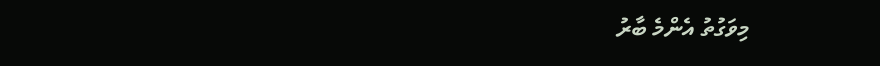މިވަގުތު އެންމެ ބާރު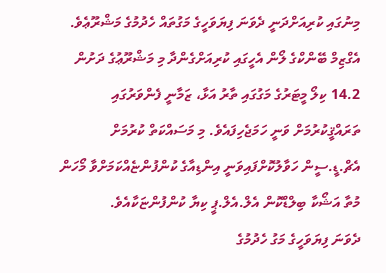މިނުގައި ކުރިއަށްދަނީ ދެވަނަ ފިޔަވަހީގެ މަގުތައް ހެދުމުގެ މަޝްރޫޢެވެ. އެގްޒިމް ބޭންކްގެ ލޯން އެހީގައި ކުރިއަށްގެންދާ މި މަޝްރޫޢުގެ ދަށުން 14.2 ކިލޯ މީޓަރުގެ މަގުގައި ތާރު އަޅާ، ޒަމާނީ ފެންވަރުގައި ތަރައްޤީކުރުމަށް ވަނީ ހަމަޖެހިފައެވެ. މި މަސައްކަތް ކުރުމަށް އެޗް.ޑީ.ސީން ހަވާލުކޮށްފައިވަނީ އިންޑިއާގެ ކުންފުންޏެއްކަމަށްވާ މޯހަން މުތާ އަޝޯކާ ބިލްޑްކޮން އެލް.އެލް.ޕީ ކިޔާ ކުންފުންޏަކާއެވެ.
ދެވަނަ ފިޔަވަހީގެ މަގު ހެދުމުގެ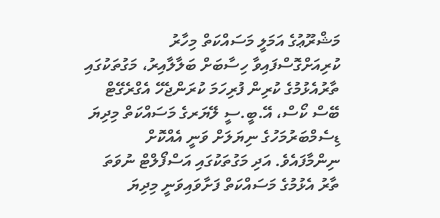މަޝްރޫޢުގެ އަމަލީ މަސައްކަތް މިހާރު ކުރިއަށްގޮސްފައިވާ ހިސާބަށް ބަލާލާއިރު، މަގުތަކުގައި ތާރުއެޅުމުގެ ކުރިން ފުރިހަމަ ކުރަންޖެހޭ އެގްރެގޭޓް ބޭސް ކޯސް، އޭ.ބީ.ސީ ލޭޔަރގެ މަސައްކަތް މިދިޔަ ޑިސެމްބަރުމަހުގެ ނިޔަލަށް ވަނީ އެއްކޮށް ނިންމާފައެވެ. އަދި މަގުތަކުގައި އަސްފޯލްޓް ނުވަތަ ތާރު އެޅުމުގެ މަސައްކަތް ފަށާވައިވަނީ މިދިޔަ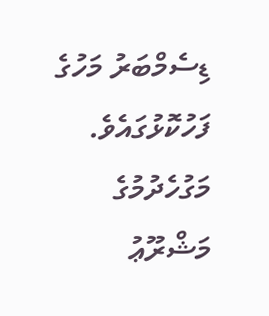ޑިސެމްބަރު މަހުގެ ފަހުކޮޅުގައެވެ. މަގުހެދުމުގެ މަޝްރޫޢު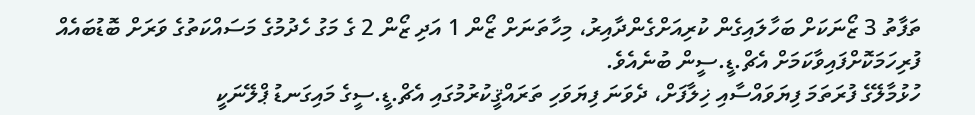ތަފާތު 3 ޒޯނަކަށް ބަހާލައިގެން ކުރިއަށްގެންދާއިރު، މިހާތަނަށް ޒޯން 1 އަދި ޒޯން 2 ގެ މަގު ހެދުމުގެ މަސައްކަތުގެ ވަރަށް ބޮޑުބައެއް ފުރިހަމަކޮށްފައިވާކަމަށް އެޗް.ޑީ.ސީން ބުނެއެވެ.
ހުޅުމާލޭގެ ފުރަތަމަ ފިޔަވައްސާއި ޚިލާފަށް، ދެވަނަ ފިޔަވަހި ތަރައްޤީކުރުމުގައި އެޗް.ޑީ.ސީގެ މައިގަނޑު ޕްލޭނަކީ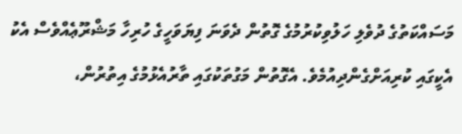މަސައްކަތުގެ ދުވެލި ހަލުވިކުރުމުގެ ގޮތުން ދެވަނަ ފިޔަވަހީގެ ހުރިހާ މަޝްރޫޢެއްވެސް އެކު އެކީގައި ކުރިއަށްގެންދިއުމެވެ. އެގޮތުން މަގުތަކުގައި ތާރުއެޅުމުގެ އިތުރުން،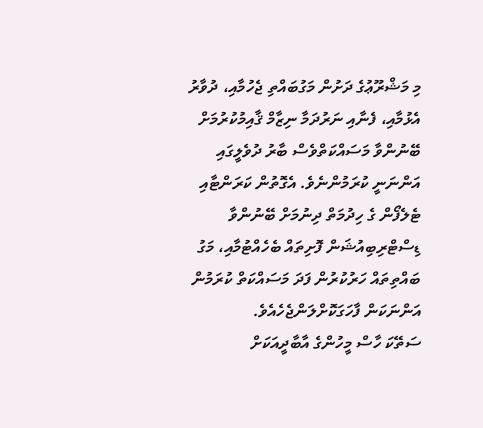މި މަޝްރޫޢުގެ ދަށުން މަގުބައްތި ޖެހުމާއި، ދުވާރު އެޅުމާއި، ފެނާއި ނަރުދަމާ ނިޒާމް ޤާއިމުކުރުމަށް ބޭނުންވާ މަސައްކަތްވެސް ބާރު ދުވެލީގައި އަންނަނީ ކުރަމުންނެވެ. އެގޮތުން ކަރަންޓާއި ޓެލެފޯން ގެ ހިދުމަތް ދިނުމަށް ބޭނުންވާ ޑިސްޓްރިބިއުޝަން ފޮށިތައް ބެހެއްޓުމާއި، މަގު ބައްތިތައް ހަރުކުރުން ފަދަ މަސައްކަތް ކުރަމުން އަންނަކަން ފާހަގަކޮށްލަންޖެހެއެވެ.
ސަތޭކަ ހާސް މީހުންގެ އާބާދީއަކަށް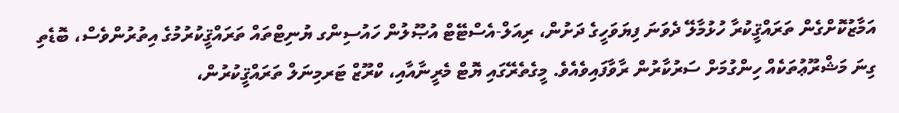އަމާޒުކޮށްގެން ތަރައްޤީކުރާ ހުޅުމާލޭ ދެވަނަ ފިޔަވަހީގެ ދަށުން، ރިއަލް-އެސްޓޭޓް އުޞޫލުން ހައުސިންގ ޔުނިޓްތައް ތަރައްޤީކުރުމުގެ އިތުރުންވެސް، ބޮޑެތި ގިނަ މަޝްރޫޢުތަކެއް ހިންގުމަށް ސަރުކާރުން ރާވާފައިވެއެވެ. މީގެތެރޭގައި ޔޮޓް މެރީނާއާއި، ކްރޫޒް ޓަރމިނަލް ތަރައްޤީކުރުން،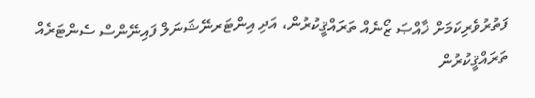ފަތުރުވެރިކަމަށް ޚާއްޞަ ޒޯނެއް ތަރައްޤީކުރުން، އަދި އިންޓަރނޭޝަނަލް ފައިނޭންސް ސެންޓަރެއް ތަރައްޤީކުރުން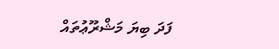ފަދަ ބިޔަ މަޝްރޫޢުތައް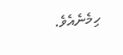ހިމެނެއެވެ.